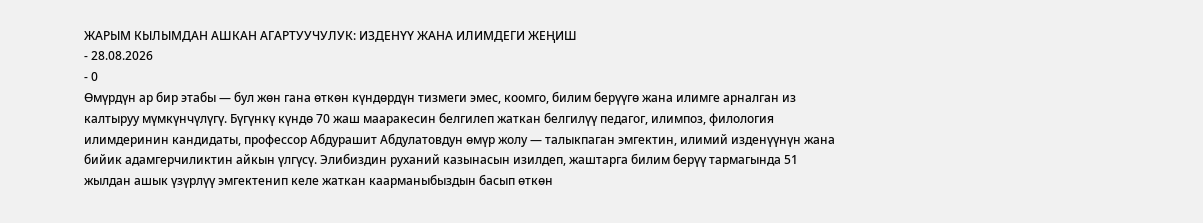ЖАРЫМ КЫЛЫМДАН АШКАН АГАРТУУЧУЛУК: ИЗДЕНҮҮ ЖАНА ИЛИМДЕГИ ЖЕҢИШ
- 28.08.2026
- 0
Өмүрдүн ар бир этабы — бул жөн гана өткөн күндөрдүн тизмеги эмес, коомго, билим берүүгө жана илимге арналган из калтыруу мүмкүнчүлүгү. Бүгүнкү күндө 70 жаш мааракесин белгилеп жаткан белгилүү педагог, илимпоз, филология илимдеринин кандидаты, профессор Абдурашит Абдулатовдун өмүр жолу — талыкпаган эмгектин, илимий изденүүнүн жана бийик адамгерчиликтин айкын үлгүсү. Элибиздин руханий казынасын изилдеп, жаштарга билим берүү тармагында 51 жылдан ашык үзүрлүү эмгектенип келе жаткан каарманыбыздын басып өткөн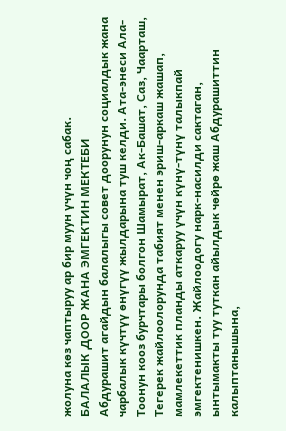жолуна көз чаптыруу ар бир муун үчүн чоң сабак.
БАЛАЛЫК ДООР ЖАНА ЭМГЕКТИН МЕКТЕБИ
Абдурашит агайдын балалыгы совет доорунун социалдык жана чарбалык күчтүү өнүгүү жылдарына туш келди. Ата-энеси Ала-Тоонун кооз бурчтары болгон Шамырат, Ак-Башат, Саз, Чаарташ, Тегерек жайлоолорунда табият менен эриш-аркаш жашап, мамлекеттик планды аткаруу үчүн күнү-түнү талыкпай эмгектенишкен. Жайлоодогу нарк-насилди сактаган, ынтымакты туу туткан айылдык чөйрө жаш Абдурашиттин калыптанышына,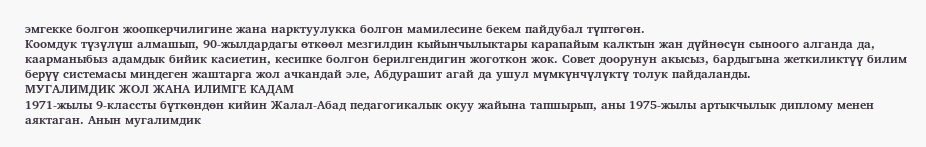эмгекке болгон жоопкерчилигине жана нарктуулукка болгон мамилесине бекем пайдубал түптөгөн.
Коомдук түзүлүш алмашып, 90-жылдардагы өткөөл мезгилдин кыйынчылыктары карапайым калктын жан дүйнөсүн сыноого алганда да, каарманыбыз адамдык бийик касиетин, кесипке болгон берилгендигин жоготкон жок. Совет доорунун акысыз, бардыгына жеткиликтүү билим берүү системасы миңдеген жаштарга жол ачкандай эле, Абдурашит агай да ушул мүмкүнчүлүктү толук пайдаланды.
МУГАЛИМДИК ЖОЛ ЖАНА ИЛИМГЕ КАДАМ
1971-жылы 9-классты бүткөндөн кийин Жалал-Абад педагогикалык окуу жайына тапшырып, аны 1975-жылы артыкчылык диплому менен аяктаган. Анын мугалимдик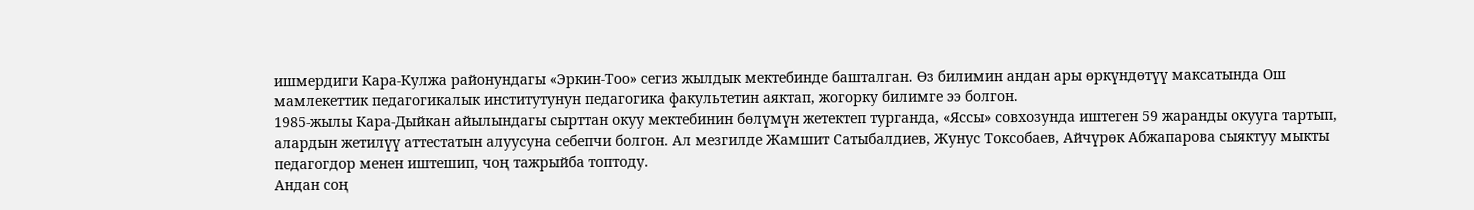ишмердиги Кара-Кулжа районундагы «Эркин-Тоо» сегиз жылдык мектебинде башталган. Өз билимин андан ары өркүндөтүү максатында Ош мамлекеттик педагогикалык институтунун педагогика факультетин аяктап, жогорку билимге ээ болгон.
1985-жылы Кара-Дыйкан айылындагы сырттан окуу мектебинин бөлүмүн жетектеп турганда, «Яссы» совхозунда иштеген 59 жаранды окууга тартып, алардын жетилүү аттестатын алуусуна себепчи болгон. Ал мезгилде Жамшит Сатыбалдиев, Жунус Токсобаев, Айчүрөк Абжапарова сыяктуу мыкты педагогдор менен иштешип, чоң тажрыйба топтоду.
Андан соң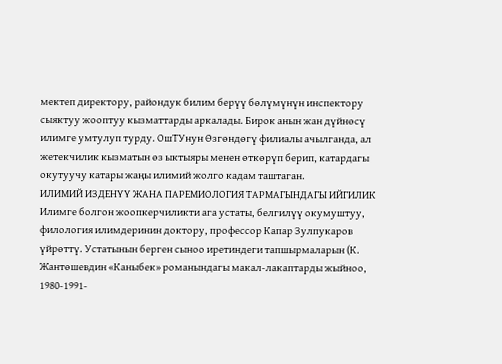мектеп директору, райондук билим берүү бөлүмүнүн инспектору сыяктуу жооптуу кызматтарды аркалады. Бирок анын жан дүйнөсү илимге умтулуп турду. ОшТУнун Өзгөндөгү филиалы ачылганда, ал жетекчилик кызматын өз ыктыяры менен өткөрүп берип, катардагы окутуучу катары жаңы илимий жолго кадам таштаган.
ИЛИМИЙ ИЗДЕНҮҮ ЖАНА ПАРЕМИОЛОГИЯ ТАРМАГЫНДАГЫ ИЙГИЛИК
Илимге болгон жоопкерчиликти ага устаты, белгилүү окумуштуу, филология илимдеринин доктору, профессор Капар Зулпукаров үйрөттү. Устатынын берген сыноо иретиндеги тапшырмаларын (К. Жантөшевдин «Каныбек» романындагы макал-лакаптарды жыйноо, 1980-1991-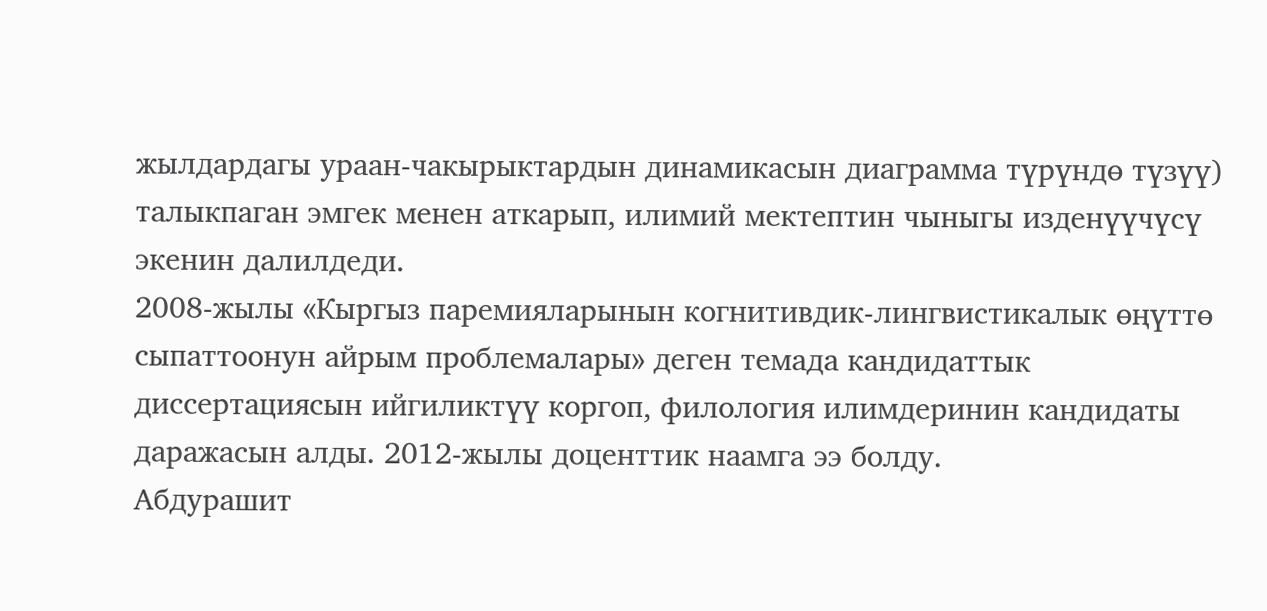жылдардагы ураан-чакырыктардын динамикасын диаграмма түрүндө түзүү) талыкпаган эмгек менен аткарып, илимий мектептин чыныгы изденүүчүсү экенин далилдеди.
2008-жылы «Кыргыз паремияларынын когнитивдик-лингвистикалык өңүттө сыпаттоонун айрым проблемалары» деген темада кандидаттык диссертациясын ийгиликтүү коргоп, филология илимдеринин кандидаты даражасын алды. 2012-жылы доценттик наамга ээ болду.
Абдурашит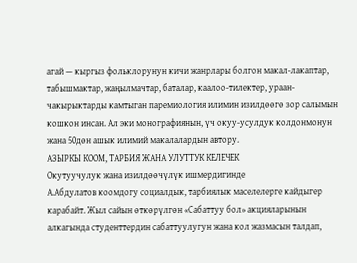агай — кыргыз фольклорунун кичи жанрлары болгон макал-лакаптар, табышмактар, жаңылмачтар, баталар, каалоо-тилектер, ураан-чакырыктарды камтыган паремиология илимин изилдөөгө зор салымын кошкон инсан. Ал эки монографиянын, үч окуу-усулдук колдонмонун жана 50дөн ашык илимий макалалардын автору.
АЗЫРКЫ КООМ, ТАРБИЯ ЖАНА УЛУТТУК КЕЛЕЧЕК
Окутуучулук жана изилдөөчүлүк ишмердигинде
А.Абдулатов коомдогу социалдык, тарбиялык маселелерге кайдыгер карабайт. Жыл сайын өткөрүлгөн «Сабаттуу бол» акцияларынын алкагында студенттердин сабаттуулугун жана кол жазмасын талдап,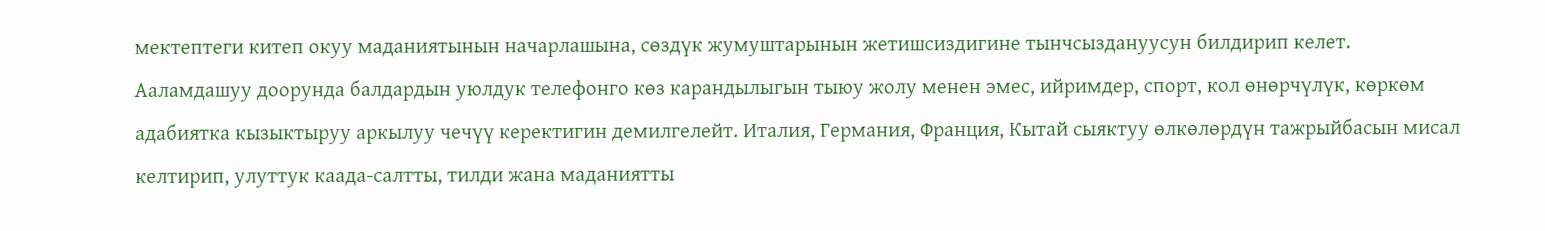мектептеги китеп окуу маданиятынын начарлашына, сөздүк жумуштарынын жетишсиздигине тынчсыздануусун билдирип келет.
Ааламдашуу доорунда балдардын уюлдук телефонго көз карандылыгын тыюу жолу менен эмес, ийримдер, спорт, кол өнөрчүлүк, көркөм адабиятка кызыктыруу аркылуу чечүү керектигин демилгелейт. Италия, Германия, Франция, Кытай сыяктуу өлкөлөрдүн тажрыйбасын мисал келтирип, улуттук каада-салтты, тилди жана маданиятты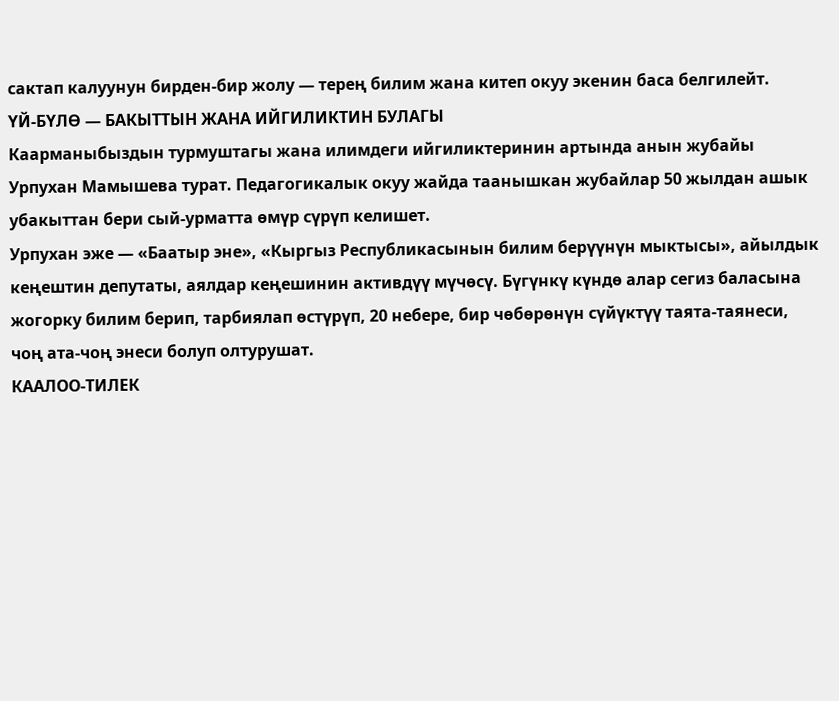сактап калуунун бирден-бир жолу — терең билим жана китеп окуу экенин баса белгилейт.
ҮЙ-БҮЛӨ — БАКЫТТЫН ЖАНА ИЙГИЛИКТИН БУЛАГЫ
Каарманыбыздын турмуштагы жана илимдеги ийгиликтеринин артында анын жубайы Урпухан Мамышева турат. Педагогикалык окуу жайда таанышкан жубайлар 50 жылдан ашык убакыттан бери сый-урматта өмүр сүрүп келишет.
Урпухан эже — «Баатыр эне», «Кыргыз Республикасынын билим берүүнүн мыктысы», айылдык кеңештин депутаты, аялдар кеңешинин активдүү мүчөсү. Бүгүнкү күндө алар сегиз баласына жогорку билим берип, тарбиялап өстүрүп, 20 небере, бир чөбөрөнүн сүйүктүү таята-таянеси, чоң ата-чоң энеси болуп олтурушат.
КААЛОО-ТИЛЕК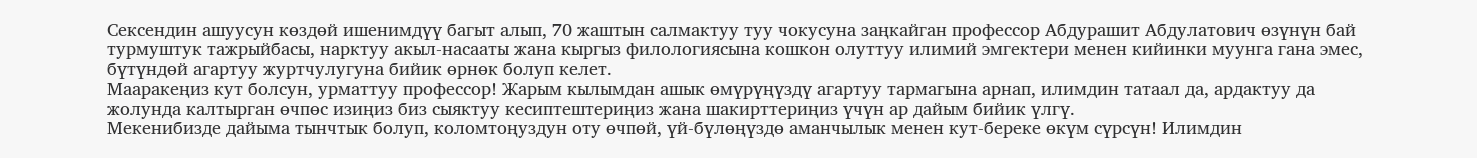Сексендин ашуусун көздөй ишенимдүү багыт алып, 70 жаштын салмактуу туу чокусуна заңкайган профессор Абдурашит Абдулатович өзүнүн бай турмуштук тажрыйбасы, нарктуу акыл-насааты жана кыргыз филологиясына кошкон олуттуу илимий эмгектери менен кийинки муунга гана эмес, бүтүндөй агартуу журтчулугуна бийик өрнөк болуп келет.
Мааракеңиз кут болсун, урматтуу профессор! Жарым кылымдан ашык өмүрүңүздү агартуу тармагына арнап, илимдин татаал да, ардактуу да жолунда калтырган өчпөс изиңиз биз сыяктуу кесиптештериңиз жана шакирттериңиз үчүн ар дайым бийик үлгү.
Мекенибизде дайыма тынчтык болуп, коломтоңуздун оту өчпөй, үй-бүлөңүздө аманчылык менен кут-береке өкүм сүрсүн! Илимдин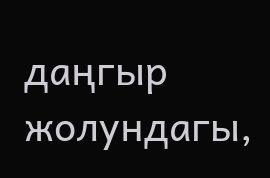даңгыр жолундагы,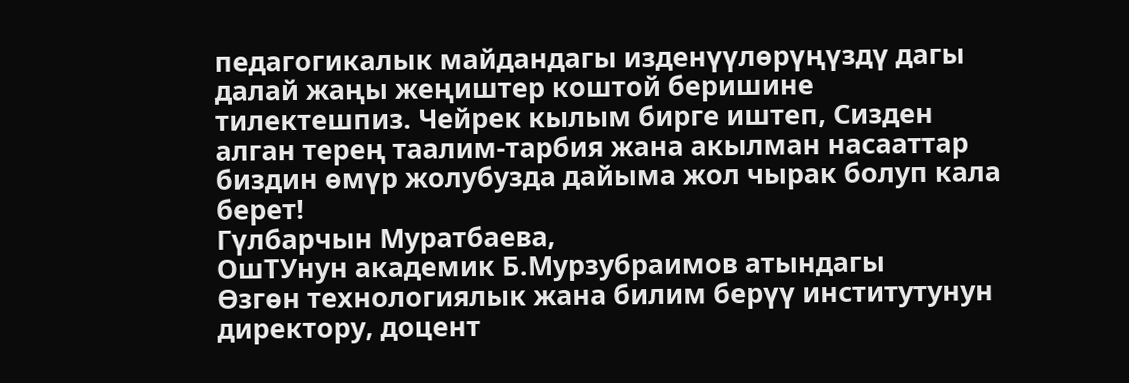педагогикалык майдандагы изденүүлөрүңүздү дагы далай жаңы жеңиштер коштой беришине тилектешпиз. Чейрек кылым бирге иштеп, Сизден алган терең таалим-тарбия жана акылман насааттар биздин өмүр жолубузда дайыма жол чырак болуп кала берет!
Гүлбарчын Муратбаева,
ОшТУнун академик Б.Мурзубраимов атындагы
Өзгөн технологиялык жана билим берүү институтунун директору, доцент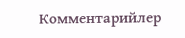Комментарийлер